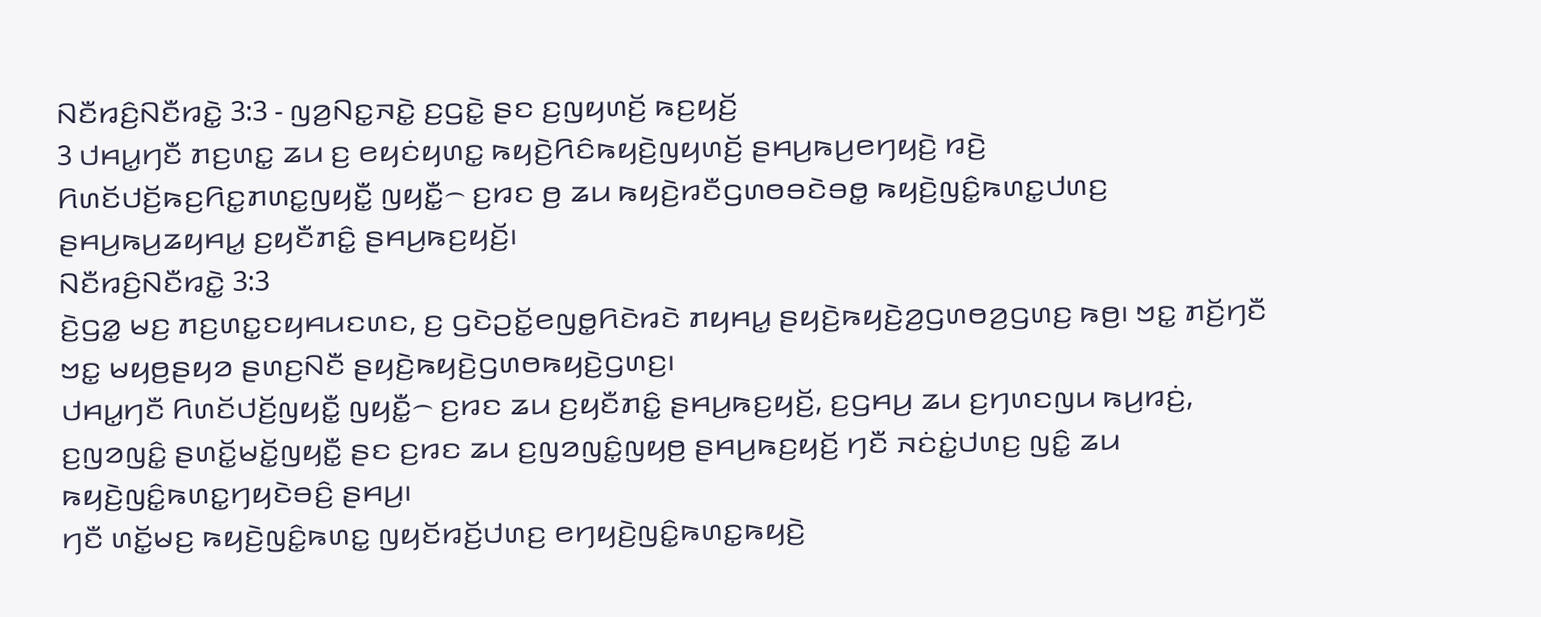ꤡꤢꤪꤙꤢꤨ꤬ꤡꤢꤪꤙꤢꤧ꤭ 3:3 - ꤜꤤ꤬ꤡꤢ꤭ꤏꤢꤧ꤭ ꤢ꤬ꤞꤢꤧ꤭ ꤔꤢ ꤢ꤬ꤜꤟꤛꤢꤩ꤬ ꤒꤢ꤬ꤟꤢꤩ꤬
3 ꤓꤌꤣ꤭ꤚꤢꤪ ꤊꤢ꤬ꤛꤢ꤭ ꤘꤣ ꤢ꤬ ꤕꤟꤢꤦꤟꤛꤢ꤭ ꤒꤟꤢꤧ꤬ꤖꤢꤨꤒꤟꤢꤧ꤬ꤜꤟꤛꤢꤩ꤬ ꤔꤌꤣ꤬ꤒꤣ꤬ꤕꤚꤟꤢꤧ꤬ ꤙꤢꤧ꤬ ꤖꤛꤢꤩꤓꤢꤩ꤬ꤒꤢ꤬ꤖꤢ꤭ꤊꤛꤢ꤭ꤜꤟꤢꤪ꤭ ꤜꤟꤢꤪ꤭꤮ ꤢ꤬ꤙꤢ ꤥ꤬ ꤘꤣ ꤒꤟꤢꤧ꤬ꤙꤢꤪꤞꤛꤥꤋꤢꤧꤋꤥ꤭ ꤒꤟꤢꤧ꤬ꤜꤢꤨ꤭ꤒꤛꤢ꤭ꤓꤛꤢ꤬ ꤔꤌꤣ꤬ꤒꤣ꤬ꤘꤟꤌꤣ꤭ ꤢ꤬ꤟꤢꤪꤊꤢꤨ꤭ ꤔꤌꤣ꤬ꤒꤢ꤬ꤟꤢꤩ꤬꤯
ꤡꤢꤪꤙꤢꤨ꤬ꤡꤢꤪꤙꤢꤧ꤭ 3:3
ꤢꤧ꤬ꤞꤤ꤭ ꤗꤢ꤬ ꤊꤢ꤬ꤛꤢ꤭ꤢꤟꤌꤣꤢꤛꤢ, ꤢ꤬ ꤞꤢꤧꤑꤢꤩ꤭ꤕꤜꤥ꤭ꤖꤢꤧꤙꤢꤧ ꤊꤟꤌꤣ꤭ ꤔꤟꤢꤧ꤬ꤒꤟꤢꤧ꤬ꤤ꤬ꤞꤛꤥꤤ꤬ꤞꤛꤢ꤬ ꤒꤥ꤬꤯ ꤠꤢ꤭ ꤊꤢꤩ꤬ꤚꤢꤪ ꤠꤢ꤭ ꤗꤟꤥ꤬ꤔꤟꤤ ꤔꤛꤢ꤬ꤡꤢꤪ ꤔꤟꤢꤧ꤬ꤒꤟꤢꤧ꤬ꤞꤛꤥꤒꤟꤢꤧ꤬ꤞꤛꤢ꤬꤯
ꤓꤌꤣ꤭ꤚꤢꤪ ꤖꤛꤢꤩꤓꤢꤩ꤬ꤜꤟꤢꤪ꤭ ꤜꤟꤢꤪ꤭꤮ ꤢ꤬ꤙꤢ ꤘꤣ ꤢ꤬ꤟꤢꤪꤊꤢꤨ꤭ ꤔꤌꤣ꤬ꤒꤢ꤬ꤟꤢꤩ꤬, ꤢ꤬ꤞꤌꤣ꤬ ꤘꤣ ꤢ꤬ꤚꤛꤢꤜꤣ ꤒꤣ꤬ꤙꤢꤦ꤬, ꤢ꤬ꤜꤤꤜꤢꤨ꤭ ꤔꤛꤢꤩ꤭ꤗꤢꤩ꤭ꤜꤟꤢꤪ꤭ ꤔꤢ ꤢ꤬ꤙꤢ ꤘꤣ ꤢ꤬ꤜꤤꤜꤢꤨ꤭ꤜꤟꤥ꤬ ꤔꤌꤣ꤬ꤒꤢ꤬ꤟꤢꤩ꤬ ꤚꤢꤪ ꤏꤢꤦꤢꤦ꤭ꤓꤛꤢ꤬ ꤜꤢꤨ꤭ ꤘꤣ ꤒꤟꤢꤧ꤬ꤜꤢꤨ꤭ꤒꤛꤢ꤭ꤚꤟꤢꤧꤋꤢꤨ꤬ ꤔꤌꤣ꤬꤯
ꤚꤢꤪ ꤛꤢꤩ꤭ꤗꤢ꤬ ꤒꤟꤢꤧ꤬ꤜꤢꤨ꤭ꤒꤛꤢ꤭ ꤜꤟꤢꤩꤙꤢꤩ꤬ꤓꤛꤢ꤬ ꤕꤚꤟꤢꤧ꤬ꤜꤢꤨ꤭ꤒꤛꤢ꤭ꤒꤟꤢꤧ꤬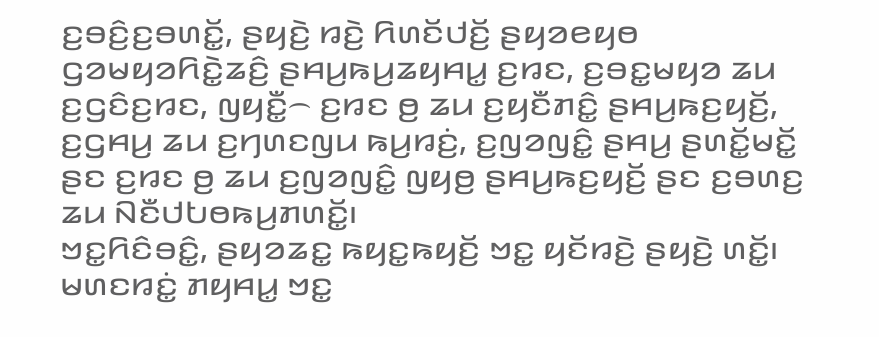ꤢ꤬ꤋꤢꤨ꤬ꤢ꤬ꤋꤛꤢꤩ꤭, ꤔꤟꤢꤧ꤬ ꤙꤢꤧ꤬ ꤖꤛꤢꤩꤓꤢꤩ꤬ ꤔꤟꤤꤕꤟꤥ ꤞꤤꤗꤟꤤꤖꤢꤧ꤭ꤘꤢꤨ꤬ ꤔꤌꤣ꤬ꤒꤣ꤬ꤘꤟꤌꤣ꤭ ꤢ꤬ꤙꤢ, ꤢ꤬ꤋꤢ꤭ꤗꤟꤤ ꤘꤣ ꤢ꤬ꤞꤢꤨꤢ꤬ꤙꤢ, ꤜꤟꤢꤪ꤭꤮ ꤢ꤬ꤙꤢ ꤥ꤬ ꤘꤣ ꤢ꤬ꤟꤢꤪꤊꤢꤨ꤭ ꤔꤌꤣ꤬ꤒꤢ꤬ꤟꤢꤩ꤬, ꤢ꤬ꤞꤌꤣ꤬ ꤘꤣ ꤢ꤬ꤚꤛꤢꤜꤣ ꤒꤣ꤬ꤙꤢꤦ꤬, ꤢ꤬ꤜꤤꤜꤢꤨ꤭ ꤔꤌꤣ꤬ ꤔꤛꤢꤩ꤭ꤗꤢꤩ꤭ ꤔꤢ ꤢ꤬ꤙꤢ ꤥ꤬ ꤘꤣ ꤢ꤬ꤜꤤꤜꤢꤨ꤭ ꤜꤟꤥ꤬ ꤔꤌꤣ꤬ꤒꤢ꤬ꤟꤢꤩ꤬ ꤔꤢ ꤢ꤬ꤋꤛꤢ꤬ ꤘꤣ ꤡꤢꤪꤓꤝꤥꤒꤣ꤬ꤊꤛꤢꤩ꤭꤯
ꤠꤢ꤭ꤖꤢꤨꤋꤢꤨ꤭, ꤔꤟꤤꤘꤢ꤭ ꤒꤟꤢ꤭ꤒꤟꤢꤩ꤬ ꤠꤢ꤭ ꤟꤢꤩꤙꤢꤧ꤬ ꤔꤟꤢꤧ꤬ ꤛꤢꤩ꤭꤯ ꤗꤛꤢꤙꤢꤦ꤭ ꤊꤟꤌꤣ꤭ ꤠꤢ꤭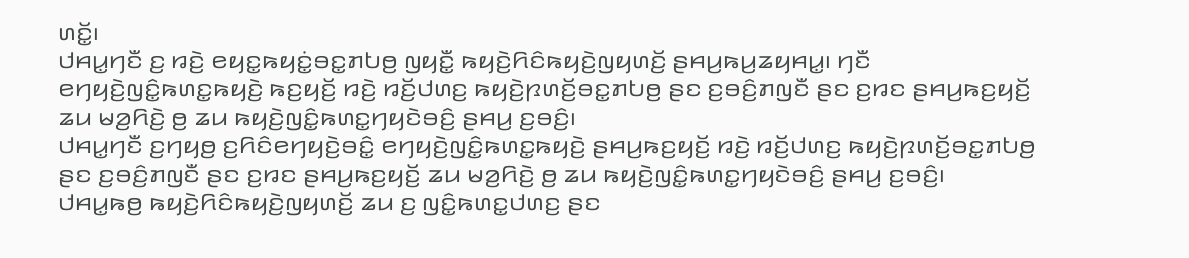ꤛꤢꤩ꤭꤯
ꤓꤌꤣ꤭ꤚꤢꤪ ꤢ꤬ ꤙꤢꤧ꤬ ꤕꤟꤢ꤭ꤒꤟꤢꤦ꤭ꤋꤢ꤭ꤊꤝꤥ꤬ ꤜꤟꤢꤪ꤭ ꤒꤟꤢꤧ꤬ꤖꤢꤨꤒꤟꤢꤧ꤬ꤜꤟꤛꤢꤩ꤬ ꤔꤌꤣ꤬ꤒꤣ꤬ꤘꤟꤌꤣ꤭꤯ ꤚꤢꤪ ꤕꤚꤟꤢꤧ꤬ꤜꤢꤨ꤭ꤒꤛꤢ꤭ꤒꤟꤢꤧ꤬ ꤒꤢ꤬ꤟꤢꤩ꤬ ꤙꤢꤧ꤬ ꤙꤢꤩ꤬ꤓꤛꤢ꤬ ꤒꤟꤢꤧ꤬ꤐꤛꤢꤩ꤬ꤋꤢ꤭ꤊꤝꤥ꤬ ꤔꤢ ꤢ꤬ꤋꤢꤨ꤬ꤊꤜꤢꤪ ꤔꤢ ꤢ꤬ꤙꤢ ꤔꤌꤣ꤬ꤒꤢ꤬ꤟꤢꤩ꤬ ꤘꤣ ꤗꤤ꤬ꤖꤢꤧ꤬ ꤥ꤬ ꤘꤣ ꤒꤟꤢꤧ꤬ꤜꤢꤨ꤭ꤒꤛꤢ꤭ꤚꤟꤢꤧꤋꤢꤨ꤬ ꤔꤌꤣ꤬ ꤢ꤬ꤋꤢꤨ꤬꤯
ꤓꤌꤣ꤭ꤚꤢꤪ ꤢ꤬ꤚꤟꤥ꤬ ꤢ꤬ꤖꤢꤨꤕꤚꤟꤢꤧ꤬ꤋꤢꤨ꤭ ꤕꤚꤟꤢꤧ꤬ꤜꤢꤨ꤭ꤒꤛꤢ꤭ꤒꤟꤢꤧ꤬ ꤔꤌꤣ꤬ꤒꤢ꤬ꤟꤢꤩ꤬ ꤙꤢꤧ꤬ ꤙꤢꤩ꤬ꤓꤛꤢ꤬ ꤒꤟꤢꤧ꤬ꤐꤛꤢꤩ꤬ꤋꤢ꤭ꤊꤝꤥ꤬ ꤔꤢ ꤢ꤬ꤋꤢꤨ꤬ꤊꤜꤢꤪ ꤔꤢ ꤢ꤬ꤙꤢ ꤔꤌꤣ꤬ꤒꤢ꤬ꤟꤢꤩ꤬ ꤘꤣ ꤗꤤ꤬ꤖꤢꤧ꤬ ꤥ꤬ ꤘꤣ ꤒꤟꤢꤧ꤬ꤜꤢꤨ꤭ꤒꤛꤢ꤭ꤚꤟꤢꤧꤋꤢꤨ꤬ ꤔꤌꤣ꤬ ꤢ꤬ꤋꤢꤨ꤬꤯
ꤓꤌꤣ꤭ꤒꤥ꤬ ꤒꤟꤢꤧ꤬ꤖꤢꤨꤒꤟꤢꤧ꤬ꤜꤟꤛꤢꤩ꤬ ꤘꤣ ꤢ꤬ ꤜꤢꤨ꤭ꤒꤛꤢ꤭ꤓꤛꤢ꤬ ꤔꤢ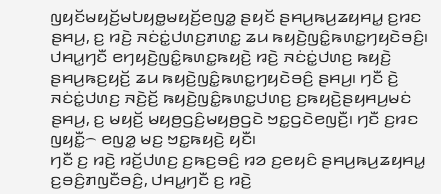ꤜꤟꤢꤩꤗꤟꤢꤩ꤬ꤗꤝꤟꤥ꤭ꤗꤟꤢꤩ꤬ꤕꤜꤤ꤭ ꤔꤟꤢꤩ ꤔꤌꤣ꤬ꤒꤣ꤬ꤘꤟꤌꤣ꤭ ꤢ꤬ꤙꤢ ꤔꤌꤣ꤬, ꤢ꤬ ꤙꤢꤧ꤬ ꤏꤢꤦꤢꤦ꤭ꤓꤛꤢ꤬ꤊꤛꤢ꤭ ꤘꤣ ꤒꤟꤢꤧ꤬ꤜꤢꤨ꤭ꤒꤛꤢ꤭ꤚꤟꤢꤧꤋꤢꤨ꤬꤯
ꤓꤌꤣ꤭ꤚꤢꤪ ꤕꤚꤟꤢꤧ꤬ꤜꤢꤨ꤭ꤒꤛꤢ꤭ꤒꤟꤢꤧ꤬ ꤙꤢꤧ꤬ ꤏꤢꤦꤢꤦ꤭ꤓꤛꤢ꤬ ꤒꤟꤢꤧ꤬ ꤔꤌꤣ꤬ꤒꤢ꤬ꤟꤢꤩ꤬ ꤘꤣ ꤒꤟꤢꤧ꤬ꤜꤢꤨ꤭ꤒꤛꤢ꤭ꤚꤟꤢꤧꤋꤢꤨ꤬ ꤔꤌꤣ꤬꤯ ꤚꤢꤪ ꤢꤧ꤬ ꤏꤢꤦꤢꤦ꤭ꤓꤛꤢ꤬ ꤏꤢꤧ꤬ꤢꤩ꤬ ꤒꤟꤢꤧ꤬ꤜꤢꤨ꤭ꤒꤛꤢ꤭ꤓꤛꤢ꤬ ꤢ꤬ꤒꤟꤢꤧ꤬ꤔꤟꤌꤣ꤬ꤗꤢꤦ ꤔꤌꤣ꤬, ꤢ꤬ ꤗꤟꤢꤩ꤬ ꤗꤟꤥ꤬ꤞꤢꤨ꤬ꤗꤟꤥ꤬ꤞꤢꤧ ꤠꤢ꤭ꤞꤢꤧꤕꤜꤢꤪ꤬꤯ ꤚꤢꤪ ꤢ꤬ꤙꤢ ꤜꤟꤢꤪ꤭꤮ ꤕꤜꤤ꤭ ꤗꤢ꤬ ꤠꤢ꤭ꤒꤟꤢꤧ꤬ ꤟꤢꤪ꤯
ꤚꤢꤪ ꤢ꤬ ꤙꤢꤧ꤬ ꤙꤢꤩ꤬ꤓꤛꤢ꤬ ꤢ꤬ꤒꤢ꤬ꤋꤢꤨ꤬ ꤙꤤ ꤢ꤬ꤕꤟꤢꤨ ꤔꤌꤣ꤬ꤒꤣ꤬ꤘꤟꤌꤣ꤭ ꤢ꤬ꤋꤢꤨ꤬ꤊꤜꤢꤪꤋꤢꤨ꤬, ꤓꤌꤣ꤭ꤚꤢꤪ ꤢ꤬ ꤙꤢꤧ꤬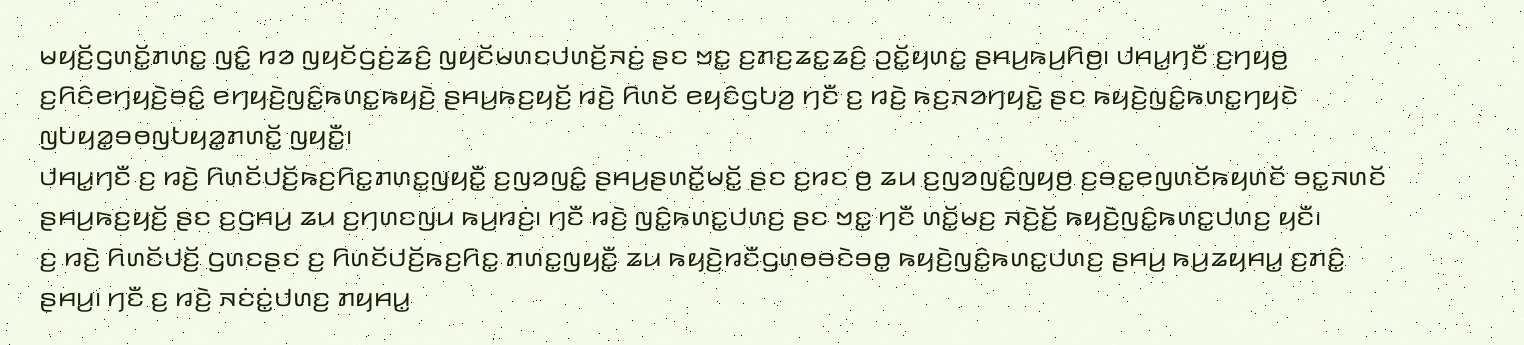ꤗꤟꤢꤩ꤬ꤞꤛꤢꤩ꤭ꤊꤛꤢ꤭ ꤜꤢꤨ꤭ ꤙꤤ ꤜꤟꤢꤩꤞꤢꤦ꤬ꤘꤢꤨ꤬ ꤜꤟꤢꤩꤗꤛꤢꤓꤛꤢꤩ꤬ꤏꤢꤦ꤬ ꤔꤢ ꤠꤢ꤭ ꤢ꤬ꤊꤢ꤬ꤘꤢ꤭ꤘꤢꤨ꤬ ꤑꤢꤩ꤭ꤟꤛꤢ꤭ ꤔꤌꤣ꤬ꤒꤣ꤬ꤖꤥ꤬꤯ ꤓꤌꤣ꤭ꤚꤢꤪ ꤢ꤬ꤚꤟꤥ꤬ ꤢ꤬ꤖꤢꤨꤕꤚꤟꤢꤧ꤬ꤋꤢꤨ꤭ ꤕꤚꤟꤢꤧ꤬ꤜꤢꤨ꤭ꤒꤛꤢ꤭ꤒꤟꤢꤧ꤬ ꤔꤌꤣ꤬ꤒꤢ꤬ꤟꤢꤩ꤬ ꤙꤢꤧ꤬ ꤖꤛꤢꤩ ꤕꤟꤢꤨꤞꤝꤤ꤬ ꤚꤢꤪ ꤢ꤬ ꤙꤢꤧ꤬ ꤒꤢ꤬ꤏꤤꤚꤟꤢꤧ꤭ ꤔꤢ ꤒꤟꤢꤧ꤬ꤜꤢꤨ꤭ꤒꤛꤢ꤭ꤚꤟꤢꤧ ꤜꤝꤟꤤ꤭ꤋꤥꤜꤝꤟꤤ꤭ꤊꤛꤢꤩ꤭ ꤜꤟꤢꤪ꤭꤯
ꤓꤌꤣ꤭ꤚꤢꤪ ꤢ꤬ ꤙꤢꤧ꤬ ꤖꤛꤢꤩꤓꤢꤩ꤬ꤒꤢ꤬ꤖꤢ꤭ꤊꤛꤢ꤭ꤜꤟꤢꤪ꤭ ꤢ꤬ꤜꤤꤜꤢꤨ꤭ ꤔꤌꤣ꤬ꤔꤛꤢꤩ꤭ꤗꤢꤩ꤭ ꤔꤢ ꤢ꤬ꤙꤢ ꤥ꤬ ꤘꤣ ꤢ꤬ꤜꤤꤜꤢꤨ꤭ꤜꤟꤥ꤬ ꤢ꤬ꤋꤢ꤭ꤕꤜꤛꤢꤩꤒꤟꤛꤢꤩ ꤋꤢ꤭ꤏꤛꤢꤩ ꤔꤌꤣ꤬ꤒꤢ꤬ꤟꤢꤩ꤬ ꤔꤢ ꤢ꤬ꤞꤌꤣ꤬ ꤘꤣ ꤢ꤬ꤚꤛꤢꤜꤣ ꤒꤣ꤬ꤙꤢꤦ꤬꤯ ꤚꤢꤪ ꤙꤢꤧ꤬ ꤜꤢꤨ꤭ꤒꤛꤢ꤭ꤓꤛꤢ꤬ ꤔꤢ ꤠꤢ꤭ ꤚꤢꤪ ꤛꤢꤩ꤭ꤗꤢ꤬ ꤏꤢꤧ꤬ꤢꤩ꤬ ꤒꤟꤢꤧ꤬ꤜꤢꤨ꤭ꤒꤛꤢ꤭ꤓꤛꤢ꤬ ꤟꤢꤪ꤯
ꤢ꤬ ꤙꤢꤧ꤬ ꤖꤛꤢꤩꤓꤢꤩ꤬ ꤞꤛꤢꤔꤢ ꤢ꤬ ꤖꤛꤢꤩꤓꤢꤩ꤬ꤒꤢ꤬ꤖꤢ꤭ ꤊꤛꤢ꤭ꤜꤟꤢꤪ꤭ ꤘꤣ ꤒꤟꤢꤧ꤬ꤙꤢꤪꤞꤛꤥꤋꤢꤧꤋꤥ꤭ ꤒꤟꤢꤧ꤬ꤜꤢꤨ꤭ꤒꤛꤢ꤭ꤓꤛꤢ꤬ ꤔꤌꤣ꤬ ꤒꤣ꤬ꤘꤟꤌꤣ꤭ ꤢ꤬ꤊꤢꤨ꤭ ꤔꤌꤣ꤬꤯ ꤚꤢꤪ ꤢ꤬ ꤙꤢꤧ꤬ ꤏꤢꤦꤢꤦ꤭ꤓꤛꤢ꤬ ꤊꤟꤌꤣ꤭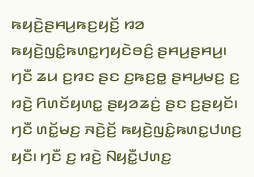ꤒꤟꤢꤧ꤬ꤔꤌꤣ꤬ꤒꤢ꤬ꤟꤢꤩ꤬ ꤙꤤ ꤒꤟꤢꤧ꤬ꤜꤢꤨ꤭ꤒꤛꤢ꤭ꤚꤟꤢꤧꤋꤢꤨ꤬ ꤔꤌꤣ꤬ꤔꤌꤣ꤬꤯
ꤚꤢꤪ ꤘꤣ ꤢ꤬ꤙꤢ ꤔꤢ ꤢ꤬ꤒꤢ꤬ꤥ꤭ ꤔꤌꤣ꤬ꤗꤢ꤬ ꤢ꤬ ꤙꤢꤧ꤬ ꤖꤛꤢꤩꤟꤛꤢ꤭ ꤔꤟꤤꤘꤢꤦ꤬ ꤔꤢ ꤢ꤬ꤔꤟꤢꤩ꤯ ꤚꤢꤪ ꤛꤢꤩ꤭ꤗꤢ꤬ ꤏꤢꤧ꤬ꤢꤩ꤬ ꤒꤟꤢꤧ꤬ꤜꤢꤨ꤭ꤒꤛꤢ꤭ꤓꤛꤢ꤬ ꤟꤢꤪ꤯ ꤚꤢꤪ ꤢ꤬ ꤙꤢꤧ꤬ ꤡꤟꤢꤪ꤭ꤓꤛꤢ꤬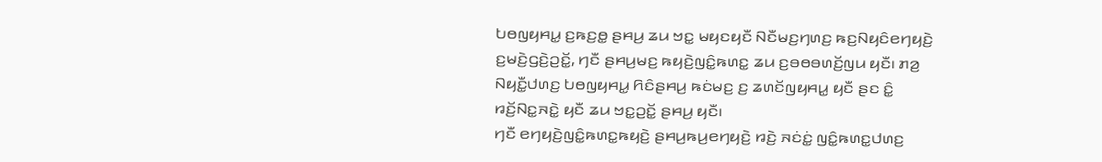ꤝꤥꤜꤟꤌꤣ꤭ ꤢ꤬ꤒꤢ꤬ꤥ꤭ ꤔꤌꤣ꤬ ꤘꤣ ꤠꤢ꤭ ꤗꤟꤢꤟꤢꤪ ꤡꤢꤪꤗꤢ꤬ꤚꤛꤢ꤬ ꤒꤢ꤬ꤡꤟꤢꤨꤕꤚꤟꤢꤧ꤬ ꤢ꤬ꤗꤢꤧ꤬ꤞꤢꤧ꤬ꤑꤢꤩ꤭, ꤚꤢꤪ ꤔꤌꤣ꤬ꤗꤢ꤬ ꤒꤟꤢꤧ꤬ꤜꤢꤨ꤭ꤒꤛꤢ꤭ ꤘꤣ ꤢ꤬ꤋꤥꤋꤛꤢꤩ꤬ꤜꤣ ꤟꤢꤪ꤯ ꤊꤤ꤬ ꤡꤟꤢꤪ꤭ꤓꤛꤢ꤬ ꤝꤥꤜꤟꤌꤣ꤭ ꤖꤢꤨꤔꤌꤣ꤬ ꤒꤢꤦꤗꤢ꤬ ꤢ꤬ ꤘꤛꤢꤩꤜꤟꤌꤣ꤭ ꤟꤢꤪ ꤔꤢ ꤢꤨ꤭ ꤙꤢꤩ꤬ꤡꤢ꤭ꤏꤢꤧ꤭ ꤟꤢꤪ ꤘꤣ ꤠꤢ꤭ꤑꤢꤩ꤭ ꤔꤌꤣ꤬ ꤟꤢꤪ꤯
ꤚꤢꤪ ꤕꤚꤟꤢꤧ꤬ꤜꤢꤨ꤭ꤒꤛꤢ꤭ꤒꤟꤢꤧ꤬ ꤔꤌꤣ꤬ꤒꤣ꤬ꤕꤚꤟꤢꤧ꤬ ꤙꤢꤧ꤬ ꤏꤢꤦꤢꤦ꤭ ꤜꤢꤨ꤭ꤒꤛꤢ꤭ꤓꤛꤢ꤬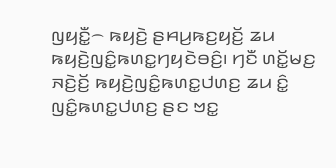ꤜꤟꤢꤪ꤭꤮ ꤒꤟꤢꤧ꤬ ꤔꤌꤣ꤬ꤒꤢ꤬ꤟꤢꤩ꤬ ꤘꤣ ꤒꤟꤢꤧ꤬ꤜꤢꤨ꤭ꤒꤛꤢ꤭ꤚꤟꤢꤧꤋꤢꤨ꤬꤯ ꤚꤢꤪ ꤛꤢꤩ꤭ꤗꤢ꤬ ꤏꤢꤧ꤬ꤢꤩ꤬ ꤒꤟꤢꤧ꤬ꤜꤢꤨ꤭ꤒꤛꤢ꤭ꤓꤛꤢ꤬ ꤘꤣ ꤢꤨ꤭ ꤜꤢꤨ꤭ꤒꤛꤢ꤭ꤓꤛꤢ꤬ ꤔꤢ ꤠꤢ꤭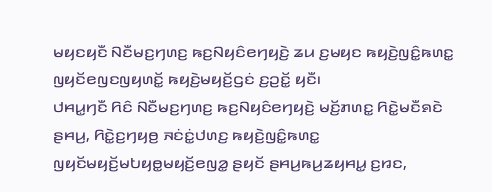ꤗꤟꤢꤟꤢꤪ ꤡꤢꤪꤗꤢ꤬ꤚꤛꤢ꤬ ꤒꤢ꤬ꤡꤟꤢꤨꤕꤚꤟꤢꤧ꤬ ꤘꤣ ꤢ꤬ꤗꤟꤢ ꤒꤟꤢꤧ꤬ꤜꤢꤨ꤭ꤒꤛꤢ꤭ ꤜꤟꤢꤩꤕꤜꤢꤜꤟꤛꤢꤩ꤭ ꤒꤟꤢꤧ꤬ꤗꤟꤢꤩ꤬ꤞꤢꤦ ꤢ꤬ꤑꤢꤩ꤭ ꤟꤢꤪ꤯
ꤓꤌꤣ꤭ꤚꤢꤪ ꤖꤢꤨ ꤡꤢꤪꤗꤢ꤬ꤚꤛꤢ꤬ ꤒꤢ꤬ꤡꤟꤢꤨꤕꤚꤟꤢꤧ꤬ ꤗꤢꤩ꤬ꤊꤛꤢ꤭ ꤖꤢꤧ꤭ꤗꤢꤪꤎꤢꤧ ꤔꤌꤣ꤬, ꤖꤢꤧ꤭ꤢ꤬ꤚꤟꤥ꤬ ꤏꤢꤦꤢꤦ꤭ꤓꤛꤢ꤬ ꤒꤟꤢꤧ꤬ꤜꤢꤨ꤭ꤒꤛꤢ꤭ ꤜꤟꤢꤩꤗꤟꤢꤩ꤬ꤗꤝꤟꤥ꤭ꤗꤟꤢꤩ꤬ꤕꤜꤤ꤭ ꤔꤟꤢꤩ ꤔꤌꤣ꤬ꤒꤣ꤬ꤘꤟꤌꤣ꤭ ꤢ꤬ꤙꤢ,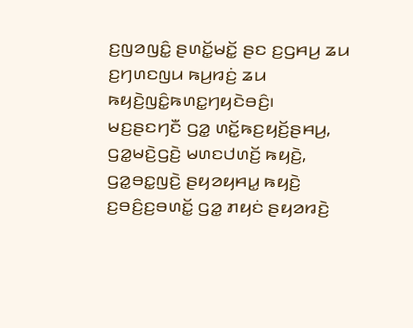ꤢ꤬ꤜꤤꤜꤢꤨ꤭ ꤔꤛꤢꤩ꤭ꤗꤢꤩ꤭ ꤔꤢ ꤢ꤬ꤞꤌꤣ꤬ ꤘꤣ ꤢ꤬ꤚꤛꤢꤜꤣ ꤒꤣ꤬ꤙꤢꤦ꤬ ꤘꤣ ꤒꤟꤢꤧ꤬ꤜꤢꤨ꤭ꤒꤛꤢ꤭ꤚꤟꤢꤧꤋꤢꤨ꤬꤯
ꤗꤢ꤬ꤔꤢꤚꤢꤪ ꤞꤤ꤭ ꤛꤢꤩ꤭ꤒꤢ꤬ꤟꤢꤩ꤬ꤔꤌꤣ꤬, ꤞꤤ꤭ꤗꤢꤧ꤬ꤞꤢꤧ꤬ ꤗꤛꤢꤓꤛꤢꤩ꤬ ꤒꤟꤢꤧ꤬, ꤞꤤ꤭ꤋꤢ꤭ꤜꤢꤧ꤬ ꤔꤟꤤꤟꤌꤣ꤭ ꤒꤟꤢꤧ꤬ ꤢ꤬ꤋꤢꤨ꤬ꤢ꤬ꤋꤛꤢꤩ꤭ ꤞꤤ꤭ ꤊꤟꤢꤦ ꤔꤟꤤꤙꤢꤧ꤬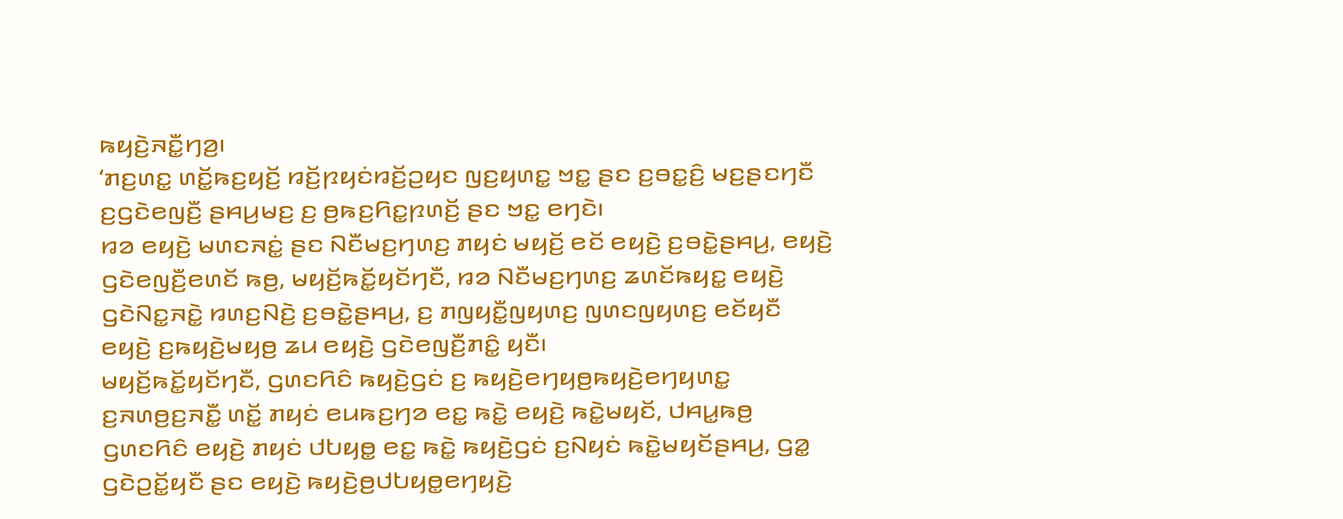ꤒꤟꤢꤧ꤬ꤏꤢꤪ꤭ꤚꤤ꤬꤯
‘ꤊꤢ꤬ꤛꤢ꤭ ꤛꤢꤩ꤭ꤒꤢ꤬ꤟꤢꤩ꤬ ꤙꤢꤩ꤬ꤐꤟꤢꤦꤙꤢꤩ꤬ꤑꤟꤢ ꤜꤢ꤬ꤟꤛꤢ꤭ ꤠꤢ꤭ ꤔꤢ ꤢ꤬ꤋꤢ꤭ꤢꤨ꤬ ꤗꤢ꤬ꤔꤢꤚꤢꤪ ꤢ꤬ꤞꤢꤧꤕꤜꤢꤪ꤬ ꤔꤌꤣ꤬ꤗꤢ꤬ ꤢ꤬ ꤥ꤬ꤒꤢ꤬ꤖꤢ꤭ꤐꤛꤢꤩ꤬ ꤔꤢ ꤠꤢ꤭ ꤕꤚꤢꤧ꤯
ꤙꤤ ꤕꤟꤢꤧ꤬ ꤗꤛꤢꤏꤢꤦ꤭ ꤔꤢ ꤡꤢꤪꤗꤢ꤬ꤚꤛꤢ꤬ ꤊꤟꤢꤦ ꤗꤟꤢꤩ꤬ ꤕꤢꤩ ꤕꤟꤢꤧ꤬ ꤢ꤬ꤋꤢꤧ꤭ꤔꤌꤣ꤬, ꤕꤟꤢꤧ꤬ ꤞꤢꤧꤕꤜꤢꤪ꤬ꤕꤛꤢꤩ ꤒꤥ꤬, ꤗꤟꤢꤩ꤬ꤒꤢꤩ꤭ꤟꤢꤩꤚꤢꤪ, ꤙꤤ ꤡꤢꤪꤗꤢ꤬ꤚꤛꤢ꤬ ꤘꤛꤢꤩꤒꤟꤢ꤭ ꤕꤟꤢꤧ꤬ ꤞꤢꤧꤡꤢ꤭ꤏꤢꤧ꤭ ꤙꤛꤢ꤬ꤡꤢꤧ꤬ ꤢ꤬ꤋꤢꤧ꤭ꤔꤌꤣ꤬, ꤢ꤬ ꤊꤜꤟꤢꤪ꤭ꤜꤟꤛꤢ꤬ ꤜꤛꤢꤜꤟꤛꤢ꤬ ꤕꤢꤩꤟꤢꤪ ꤕꤟꤢꤧ꤬ ꤢ꤬ꤒꤟꤢꤧ꤬ꤗꤟꤥ꤬ ꤘꤣ ꤕꤟꤢꤧ꤬ ꤞꤢꤧꤕꤜꤢꤪ꤬ꤊꤢꤨ꤭ ꤟꤢꤪ꤯
ꤗꤟꤢꤩ꤬ꤒꤢꤩ꤭ꤟꤢꤩꤚꤢꤪ, ꤞꤛꤢꤖꤢꤨ ꤒꤟꤢꤧ꤬ꤞꤢꤦ ꤢ꤬ ꤒꤟꤢꤧ꤬ꤕꤚꤟꤥ꤬ꤒꤟꤢꤧ꤬ꤕꤚꤟꤛꤢ꤭ ꤢ꤬ꤏꤛꤥ꤬ꤢ꤬ꤏꤢꤪ꤭ ꤛꤢꤩ꤭ ꤊꤟꤢꤦ ꤕꤣꤒꤢ꤬ꤚꤤ ꤕꤢ꤭ ꤒꤢꤧ꤭ ꤕꤟꤢꤧ꤬ ꤒꤢꤧ꤭ꤗꤟꤢꤩ, ꤓꤌꤣ꤭ꤒꤥ꤬ ꤞꤛꤢꤖꤢꤨ ꤕꤟꤢꤧ꤬ ꤊꤟꤢꤦ ꤓꤝꤟꤥ꤭ ꤕꤢ꤭ ꤒꤢꤧ꤭ ꤒꤟꤢꤧ꤬ꤞꤢꤦ ꤢ꤬ꤡꤟꤢꤦ ꤒꤢꤧ꤭ꤗꤟꤢꤩꤔꤌꤣ꤬, ꤞꤤ꤭ ꤞꤢꤧꤑꤢꤩ꤭ꤟꤢꤪ ꤔꤢ ꤕꤟꤢꤧ꤬ ꤒꤟꤢꤧ꤬ꤥ꤬ꤓꤝꤟꤥ꤭ꤕꤚꤟꤢꤧ꤬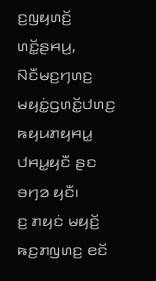ꤢ꤬ꤜꤟꤛꤢꤩ꤬ ꤛꤢꤩ꤭ꤔꤌꤣ꤬, ꤡꤢꤪꤗꤢ꤬ꤚꤛꤢ꤬ ꤗꤟꤢꤦ꤭ꤞꤛꤢꤩ꤭ꤓꤛꤢ꤬ ꤒꤟꤣꤊꤟꤌꤣ꤭ ꤓꤌꤣ꤭ꤟꤢꤪ ꤔꤢ ꤋꤚꤤ ꤟꤢꤪ꤯
ꤢ꤬ ꤊꤟꤢꤦ ꤗꤟꤢꤩ꤬ ꤒꤢ꤬ꤊꤜꤛꤢ꤬ ꤕꤢꤩ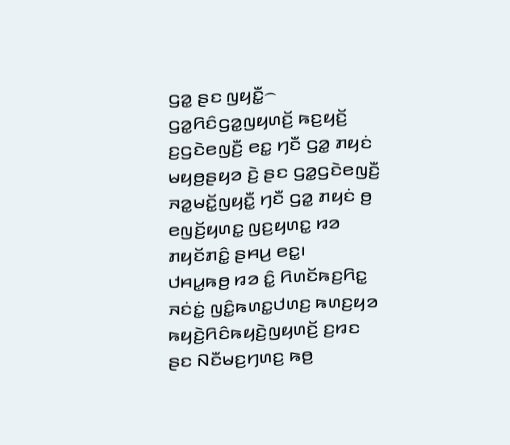ꤞꤤ꤭ ꤔꤢ ꤜꤟꤢꤪ꤭꤮ ꤞꤤ꤭ꤖꤢꤨꤞꤤ꤭ꤜꤟꤛꤢꤩ꤬ ꤒꤢ꤬ꤟꤢꤩ꤬ ꤢ꤬ꤞꤢꤧꤕꤜꤢꤪ꤬ ꤕꤢ꤭ ꤚꤢꤪ ꤞꤤ꤭ ꤊꤟꤢꤦ ꤗꤟꤥ꤬ꤔꤟꤤ ꤢꤧ꤬ ꤔꤢ ꤞꤤ꤭ꤞꤢꤧꤕꤜꤢꤪ꤬ ꤏꤤ꤭ꤗꤢꤩ꤭ꤜꤟꤢꤪ꤭ ꤚꤢꤪ ꤞꤤ꤭ ꤊꤟꤢꤦ ꤥ꤬ ꤕꤜꤢꤩ꤬ꤟꤛꤢ꤭ ꤜꤢ꤬ꤟꤛꤢ꤭ ꤙꤤ ꤊꤟꤢꤩꤊꤢꤨ꤭ ꤔꤌꤣ꤬ ꤕꤢ꤭꤯
ꤓꤌꤣ꤭ꤒꤥ꤬ ꤙꤤ ꤢꤨ꤭ ꤖꤛꤢꤩꤒꤢ꤬ꤖꤢ꤭ ꤏꤢꤦꤢꤦ꤭ ꤜꤢꤨ꤭ꤒꤛꤢ꤭ꤓꤛꤢ꤬ ꤒꤛꤢ꤬ꤟꤤ ꤒꤟꤢꤧ꤬ꤖꤢꤨꤒꤟꤢꤧ꤬ꤜꤟꤛꤢꤩ꤬ ꤢ꤬ꤙꤢ ꤔꤢ ꤡꤢꤪꤗꤢ꤬ꤚꤛꤢ꤬ ꤒꤥ꤬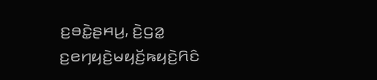ꤢ꤬ꤋꤢꤧ꤭ꤔꤌꤣ꤬, ꤢꤧ꤬ꤞꤤ꤭ ꤢ꤬ꤕꤚꤟꤢꤧ꤬ꤗꤟꤢꤩ꤬ꤒꤟꤢꤧ꤬ꤖꤢꤨ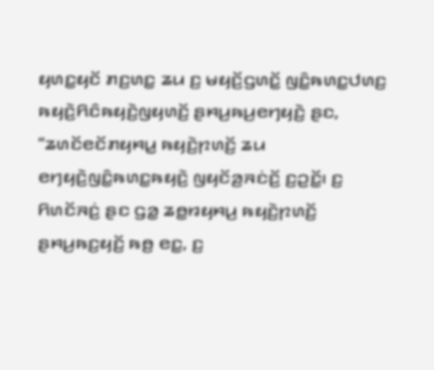ꤟꤛꤢ꤭ꤟꤢꤩ ꤊꤢ꤬ꤛꤢ꤭ ꤘꤣ ꤢ꤬ ꤗꤟꤢꤩ꤬ꤞꤛꤢꤩ꤭ ꤜꤢꤨ꤭ꤒꤛꤢ꤭ꤓꤛꤢ꤬ ꤒꤟꤢꤧ꤬ꤖꤢꤨꤒꤟꤢꤧ꤬ꤜꤟꤛꤢꤩ꤬ ꤔꤌꤣ꤬ꤒꤣ꤬ꤕꤚꤟꤢꤧ꤬ ꤔꤢ, “ꤘꤛꤢꤩꤕꤢꤩꤊꤟꤌꤣ꤭ ꤒꤟꤢꤧ꤬ꤐꤛꤢꤩ꤬ ꤘꤣ ꤕꤚꤟꤢꤧ꤬ꤜꤢꤨ꤭ꤒꤛꤢ꤭ꤒꤟꤢꤧ꤬ ꤜꤟꤢꤩꤤ꤬ꤏꤢꤦꤢꤩ꤬ ꤢ꤬ꤑꤢꤩ꤭꤯ ꤢ꤬ ꤖꤛꤢꤩꤏꤢꤦ꤬ ꤔꤢ ꤞꤤ꤭ ꤘꤥ꤭ꤙꤟꤌꤣ꤬ ꤒꤟꤢꤧ꤬ꤐꤛꤢꤩ꤬ ꤔꤌꤣ꤬ꤒꤢ꤬ꤟꤢꤩ꤬ ꤒꤥ꤬ ꤕꤢ꤭, ꤢ꤬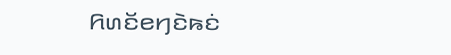ꤖꤛꤢꤩꤕꤚꤢꤧꤒꤢꤦ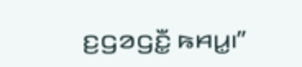ꤢ꤬ꤞꤤꤞꤢꤪ꤭ ꤒꤌꤣ꤭꤯”